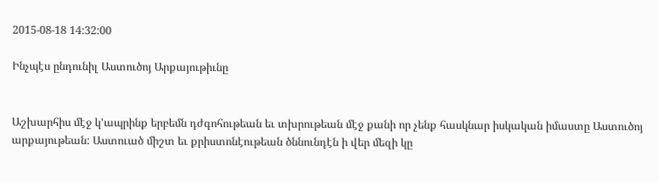2015-08-18 14:32:00

Ինչպէս ընդունիլ Աստուծոյ Արքայութիւնը


Աշխարհիս մէջ կ'ապրինք երբեմն դժգոհութեան եւ տխրութեան մէջ քանի որ չենք հասկնար իսկական իմաստը Աստուծոյ արքայութեան: Աստուած միշտ եւ քրիստոնէութեան ծննունդէն ի վեր մեզի կը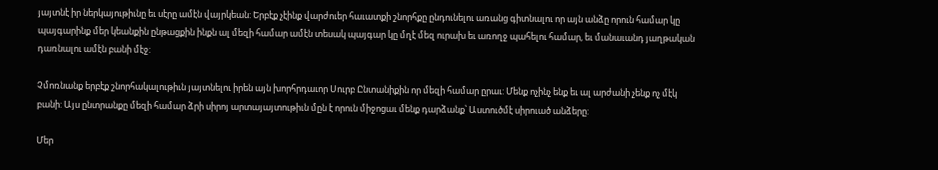յայտնէ իր ներկայութիւնը եւ սէրը ամէն վայրկեան: Երբէք չէինք վարժուեր հաւատքի շնորհքը ընդունելու առանց գիտնալու որ այն անձը որուն համար կը պայգարինք մեր կեանքին ընթացքին ինքն ալ մեզի համար ամէն տեսակ պայգար կը մղէ մեզ ուրախ եւ առողջ պահելու համար, եւ մանաւանդ յաղթական դառնալու ամէն բանի մէջ:

Չմոռնանք երբէք շնորհակալութիւն յայտնելու իրեն այն խորհրդաւոր Սուրբ Ընտանիքին որ մեզի համար ըրաւ: Մենք ոչինչ ենք եւ ալ արժանի չենք ոչ մէկ բանի: Այս ընտրանքը մեզի համար ձրի սիրոյ արտայայտութիւն մըն է որուն միջոցաւ մենք դարձանք՝ Աստուծմէ սիրուած անձերը:

Մեր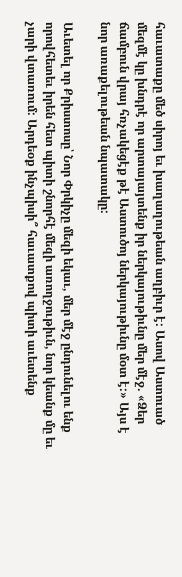հաւատաքը մեծ սիրոյ եւ խաղաղութեան աղբիւր է: Ասով Աստուած մեզմէ կը խնդրէ որ արտայայտենք իր ներկայութիւնը մեր մէջ. «Ձեր ճամբուն վրայ հռչակեցէք թէ Աստուծոյ ներկայութիւնը մօտ է:» Այս է նոր առաքելութեան նպատակը:

Աւետել որ Քրիստոսը՝ Նոր Փրկիչը մեզի եկաւ, մեր մէջ ընդունելու ենք որովհետեւ իրեն հետ պիտի շնորհէ մեզի առողջութիւն, նոր կեանք մը եւ չարի վտառում: Արդեօք ինչպիսի՞ հաւատքով պիտի աւետենք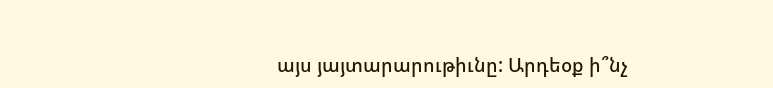այս յայտարարութիւնը: Արդեօք ի՞նչ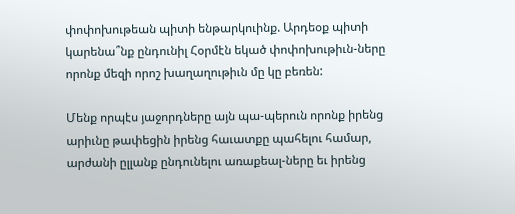փոփոխութեան պիտի ենթարկուինք. Արդեօք պիտի կարենա՞նք ընդունիլ Հօրմէն եկած փոփոխութիւն-ները որոնք մեզի որոշ խաղաղութիւն մը կը բեռեն:

Մենք որպէս յաջորդները այն պա-պերուն որոնք իրենց արիւնը թափեցին իրենց հաւատքը պահելու համար, արժանի ըլլանք ընդունելու առաքեալ-ները եւ իրենց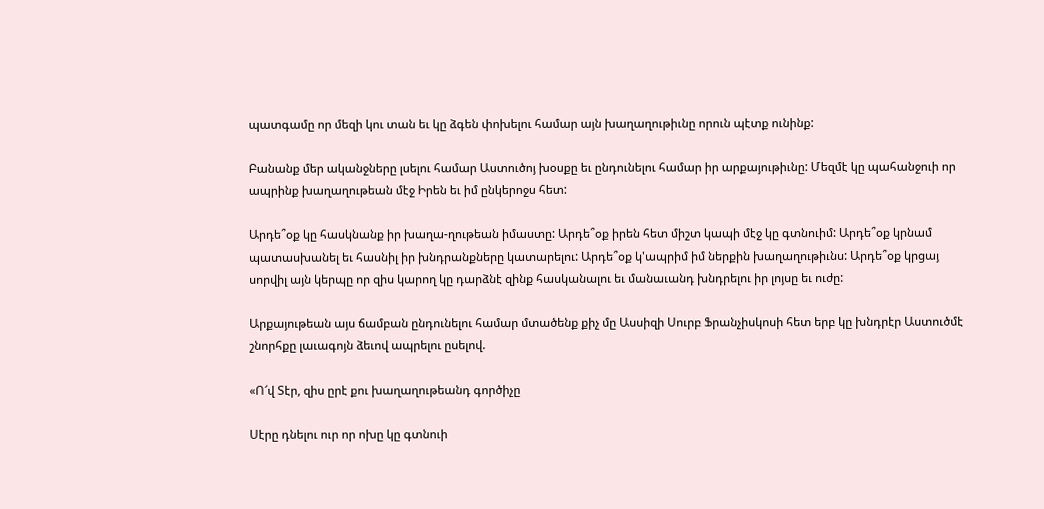պատգամը որ մեզի կու տան եւ կը ձգեն փոխելու համար այն խաղաղութիւնը որուն պէտք ունինք:

Բանանք մեր ականջները լսելու համար Աստուծոյ խօսքը եւ ընդունելու համար իր արքայութիւնը: Մեզմէ կը պահանջուի որ ապրինք խաղաղութեան մէջ Իրեն եւ իմ ընկերոջս հետ:

Արդե՞օք կը հասկնանք իր խաղա-ղութեան իմաստը: Արդե՞օք իրեն հետ միշտ կապի մէջ կը գտնուիմ: Արդե՞օք կրնամ պատասխանել եւ հասնիլ իր խնդրանքները կատարելու: Արդե՞օք կ'ապրիմ իմ ներքին խաղաղութիւնս: Արդե՞օք կրցայ սորվիլ այն կերպը որ զիս կարող կը դարձնէ զինք հասկանալու եւ մանաւանդ խնդրելու իր լոյսը եւ ուժը:

Արքայութեան այս ճամբան ընդունելու համար մտածենք քիչ մը Ասսիզի Սուրբ Ֆրանչիսկոսի հետ երբ կը խնդրէր Աստուծմէ շնորհքը լաւագոյն ձեւով ապրելու ըսելով.

«Ո՜վ Տէր, զիս ըրէ քու խաղաղութեանդ գործիչը

Սէրը դնելու ուր որ ոխը կը գտնուի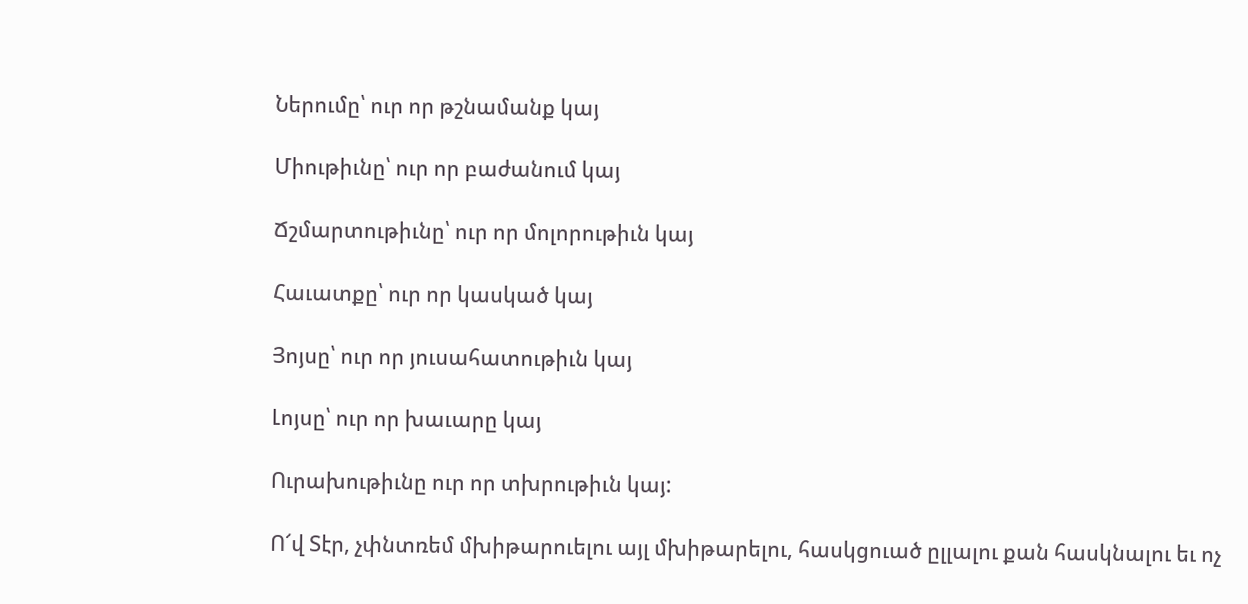Ներումը՝ ուր որ թշնամանք կայ

Միութիւնը՝ ուր որ բաժանում կայ

Ճշմարտութիւնը՝ ուր որ մոլորութիւն կայ

Հաւատքը՝ ուր որ կասկած կայ

Յոյսը՝ ուր որ յուսահատութիւն կայ

Լոյսը՝ ուր որ խաւարը կայ

Ուրախութիւնը ուր որ տխրութիւն կայ:

Ո՜վ Տէր, չփնտռեմ մխիթարուելու այլ մխիթարելու, հասկցուած ըլլալու քան հասկնալու եւ ոչ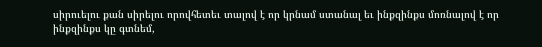սիրուելու քան սիրելու որովհետեւ տալով է որ կրնամ ստանալ եւ ինքզինքս մոռնալով է որ ինքզինքս կը գտնեմ,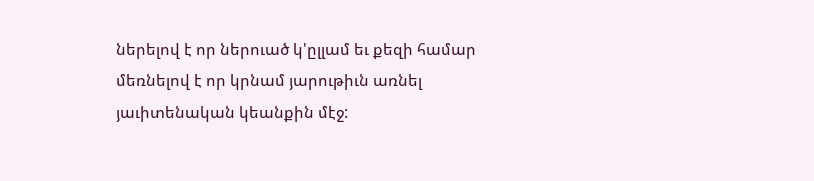ներելով է որ ներուած կ'ըլլամ եւ քեզի համար մեռնելով է որ կրնամ յարութիւն առնել յաւիտենական կեանքին մէջ: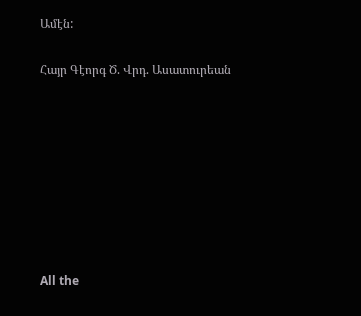Ամէն:

Հայր Գէորգ Ծ. Վրդ. Ասատուրեան








All the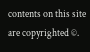contents on this site are copyrighted ©.